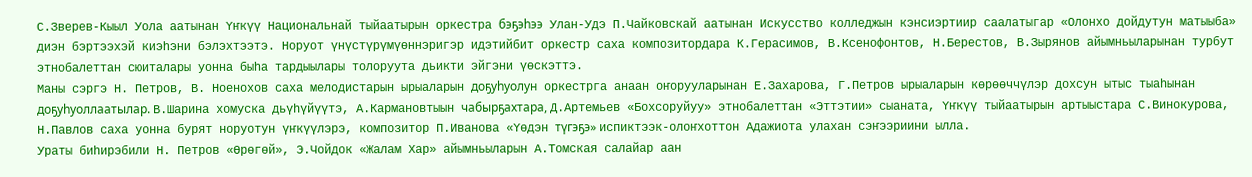С.Зверев-Кыыл Уола аатынан Үҥкүү Национальнай тыйаатырын оркестра бэҕэһээ Улан-Удэ П.Чайковскай аатынан Искусство колледжын кэнсиэртиир саалатыгар «Олонхо дойдутун матыыба» диэн бэртээхэй киэһэни бэлэхтээтэ. Норуот үнүстүрүмүөннэригэр идэтийбит оркестр саха композитордара К.Герасимов, В.Ксенофонтов, Н.Берестов, В.Зырянов айымньыларынан турбут этнобалеттан сюиталары уонна быһа тардыылары толоруута дьикти эйгэни үөскэттэ.
Маны сэргэ Н. Петров, В. Ноенохов саха мелодистарын ырыаларын доҕуһуолун оркестрга анаан оҥорууларынан Е.Захарова, Г.Петров ырыаларын көрөөччүлэр дохсун ытыс тыаһынан доҕуһуоллаатылар. В.Шарина хомуска дьүһүйүүтэ, А.Кармановтыын чабырҕахтара, Д.Артемьев «Бохсоруйуу» этнобалеттан «Эттэтии» сыаната, Үҥкүү тыйаатырын артыыстара С.Винокурова, Н.Павлов саха уонна бурят норуотун үҥкүүлэрэ, композитор П.Иванова «Үөдэн түгэҕэ» испиктээк-олоҥхоттон Адажиота улахан сэҥээриини ылла.
Ураты биһирэбили Н. Петров «Өрөгөй», Э.Чойдок «Жалам Хар» айымньыларын А.Томская салайар аан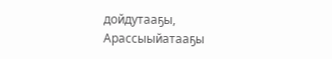дойдутааҕы, Арассыыйатааҕы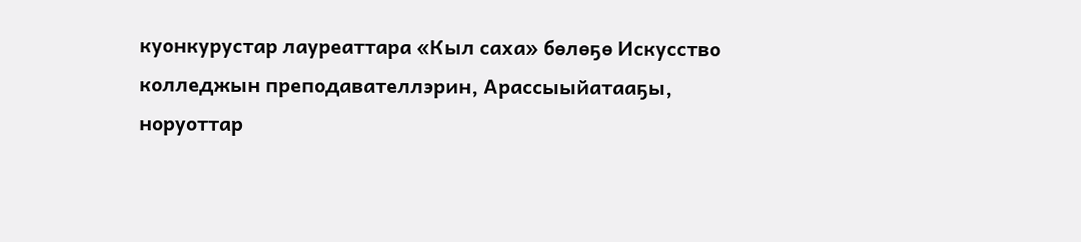куонкурустар лауреаттара «Кыл саха» бөлөҕө Искусство колледжын преподавателлэрин, Арассыыйатааҕы, норуоттар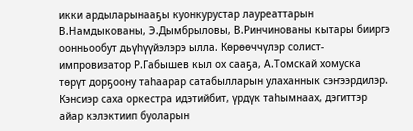икки ардыларынааҕы куонкурустар лауреаттарын В.Намдыкованы, Э.Дымбрыловы, В.Ринчинованы кытары бииргэ оонньообут дьүһүүйэлэрэ ылла. Көрөөччүлэр солист-импровизатор Р.Габышев кыл ох сааҕа, А.Томскай хомуска төрүт дорҕоону таһаарар сатабылларын улаханнык сэҥээрдилэр. Кэнсиэр саха оркестра идэтийбит, үрдүк таһымнаах, дэгиттэр айар кэлэктиип буоларын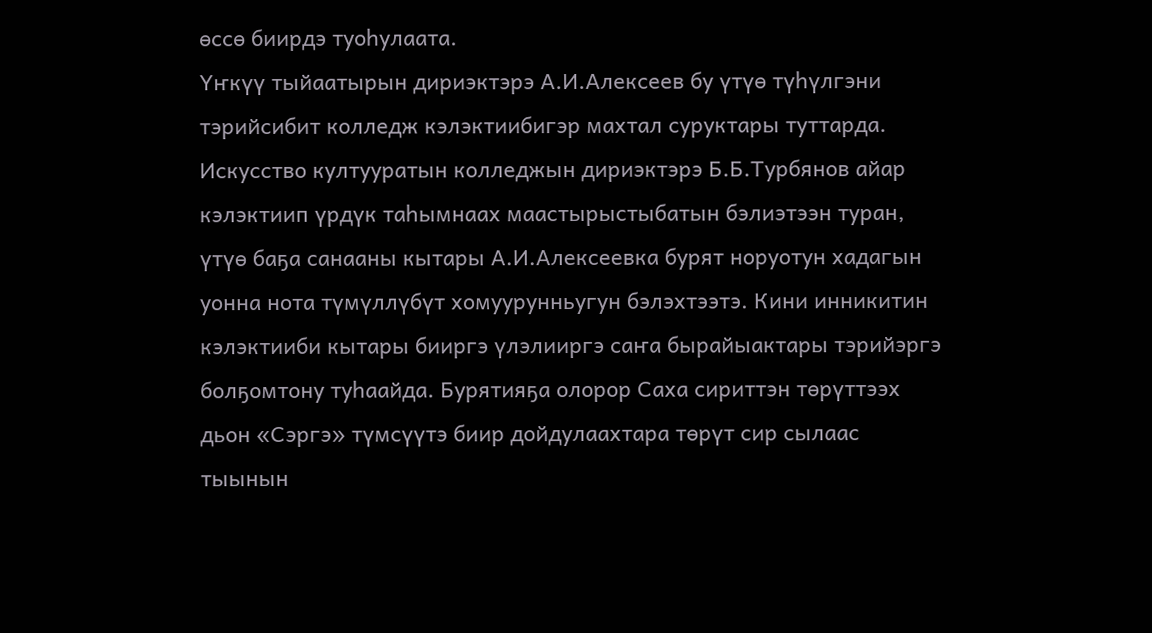өссө биирдэ туоһулаата.
Үҥкүү тыйаатырын дириэктэрэ А.И.Алексеев бу үтүө түһүлгэни тэрийсибит колледж кэлэктиибигэр махтал суруктары туттарда. Искусство култууратын колледжын дириэктэрэ Б.Б.Турбянов айар кэлэктиип үрдүк таһымнаах маастырыстыбатын бэлиэтээн туран, үтүө баҕа санааны кытары А.И.Алексеевка бурят норуотун хадагын уонна нота түмүллүбүт хомуурунньугун бэлэхтээтэ. Кини инникитин кэлэктииби кытары бииргэ үлэлииргэ саҥа бырайыактары тэрийэргэ болҕомтону туһаайда. Бурятияҕа олорор Саха сириттэн төрүттээх дьон «Сэргэ» түмсүүтэ биир дойдулаахтара төрүт сир сылаас тыынын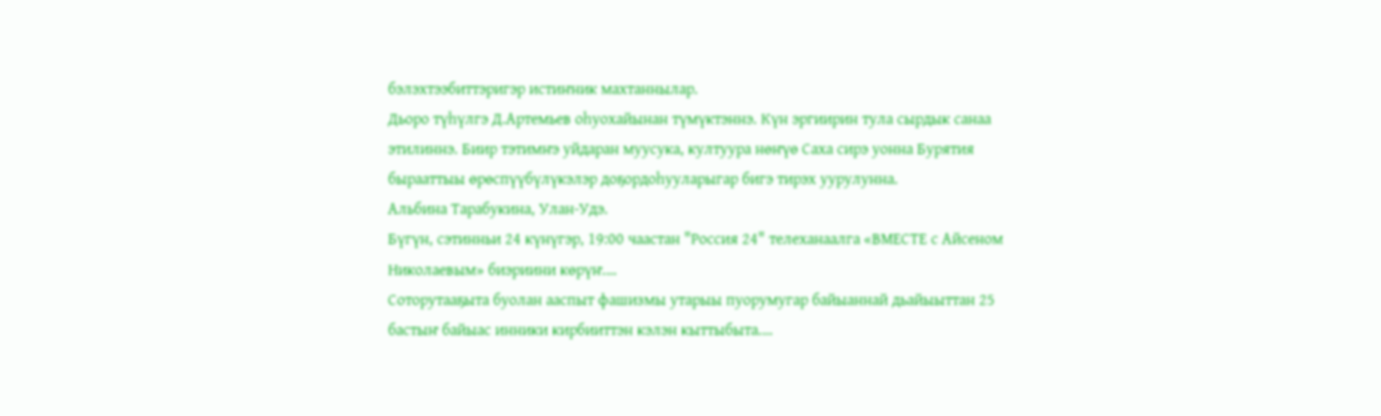бэлэхтээбиттэригэр истиҥник махтаннылар.
Дьоро түһүлгэ Д.Артемьев оһуохайынан түмүктэннэ. Күн эргиирин тула сырдык санаа этилиннэ. Биир тэтимҥэ уйдаран муусука, култуура нөҥүө Саха сирэ уонна Бурятия бырааттыы өрөспүүбүлүкэлэр доҕордоһууларыгар бигэ тирэх уурулунна.
Альбина Тарабукина, Улан-Удэ.
Бүгүн, сэтинньи 24 күнүгэр, 19:00 чаастан "Россия 24" телеханаалга «ВМЕСТЕ с Айсеном Николаевым» биэриини көрүҥ.…
Соторутааҕыта буолан ааспыт фашизмы утарыы пуорумугар байыаннай дьайыыттан 25 бастыҥ байыас инники кирбииттэн кэлэн кыттыбыта.…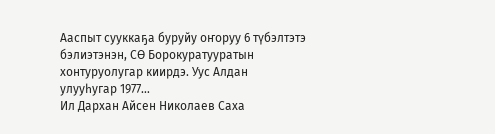Ааспыт сууккаҕа буруйу оҥоруу 6 түбэлтэтэ бэлиэтэнэн, СӨ Борокуратууратын хонтуруолугар киирдэ. Уус Алдан улууһугар 1977…
Ил Дархан Айсен Николаев Саха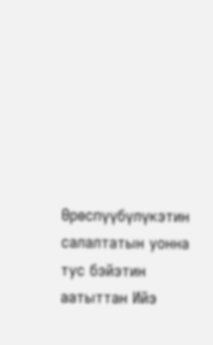Өрөспүүбүлүкэтин салалтатын уонна тус бэйэтин аатыттан Ийэ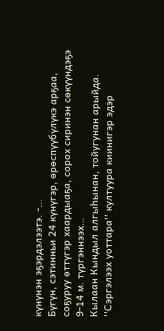күнүнэн эҕэрдэлээтэ. -…
Бүгүн, сэтинньи 24 күнүгэр, өрөспүүбүлүкэ арҕаа, соҕуруу өттүгэр хаардыаҕа, сорох сиринэн сөкүүндэҕэ 9-14 м. түргэннээх…
Кылаан Кындыл алгыһынан, тойугунан арыйда. ''Сэргэлээх уоттара'' култуура киинигэр эдэр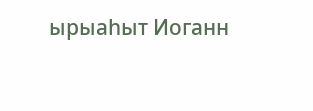ырыаһыт Иоганн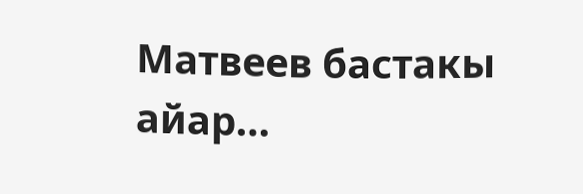Матвеев бастакы айар…